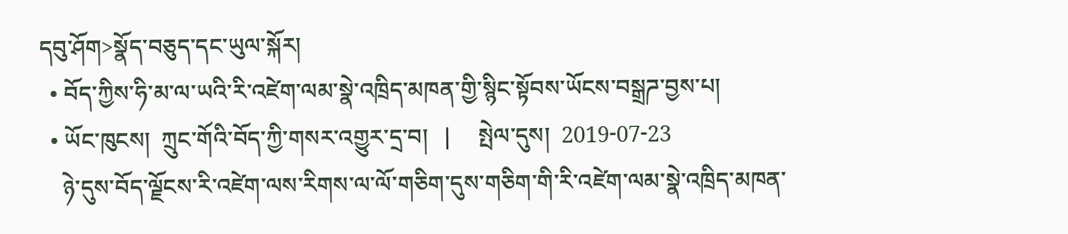དབུ་ཤོག>སྣོད་བཅུད་དང་ཡུལ་སྐོར།
  • བོད་ཀྱིས་ཧི་མ་ལ་ཡའི་རི་འཛེག་ལམ་སྣེ་འཁྲིད་མཁན་གྱི་སྙིང་སྟོབས་ཡོངས་བསྒྲཌ་བྱས་པ།
  • ཡོང་ཁུངས།  ཀྲུང་གོའི་བོད་ཀྱི་གསར་འགྱུར་དྲ་བ།   |     སྤེལ་དུས།  2019-07-23
    ཉེ་དུས་བོད་ལྗོངས་རི་འཛེག་ལས་རིགས་ལ་ལོ་གཅིག་དུས་གཅིག་གི་རི་འཛེག་ལམ་སྣེ་འཁྲིད་མཁན་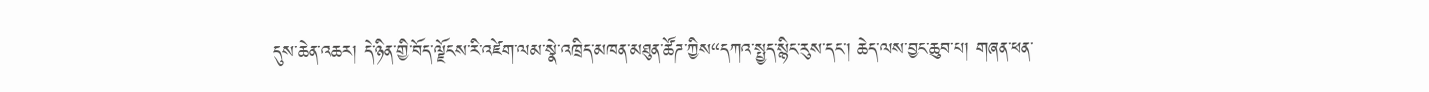དུས་ཆེན་འཆར། དེ་ཉིན་གྱི་བོད་ལྗོངས་རི་འཛེག་ལམ་སྣེ་འཁྲིད་མཁན་མཐུན་ཚོཌ་ཀྱིས“དཀའ་སྤྱད་སྙིང་རུས་དང་། ཆེད་ལས་བྱང་ཆུབ་པ། གཞན་ཕན་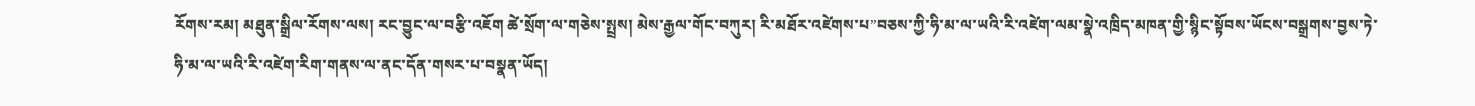རོགས་རམ། མཐུན་སྒྲིལ་རོགས་ལས། རང་བྱུང་ལ་བརྩི་འཇོག ཚེ་སྲོག་ལ་གཅེས་སྤྲས། མེས་རྒྱལ་གོང་བཀུར། རི་མཐོར་འཛེགས་པ”བཅས་ཀྱི་ཧི་མ་ལ་ཡའི་རི་འཛེག་ལམ་སྣེ་འཁྲིད་མཁན་གྱི་སྙིང་སྟོབས་ཡོངས་བསྒྲགས་བྱས་ཏེ་ཧི་མ་ལ་ཡའི་རི་འཛེག་རིག་གནས་ལ་ནང་དོན་གསར་པ་བསྣན་ཡོད།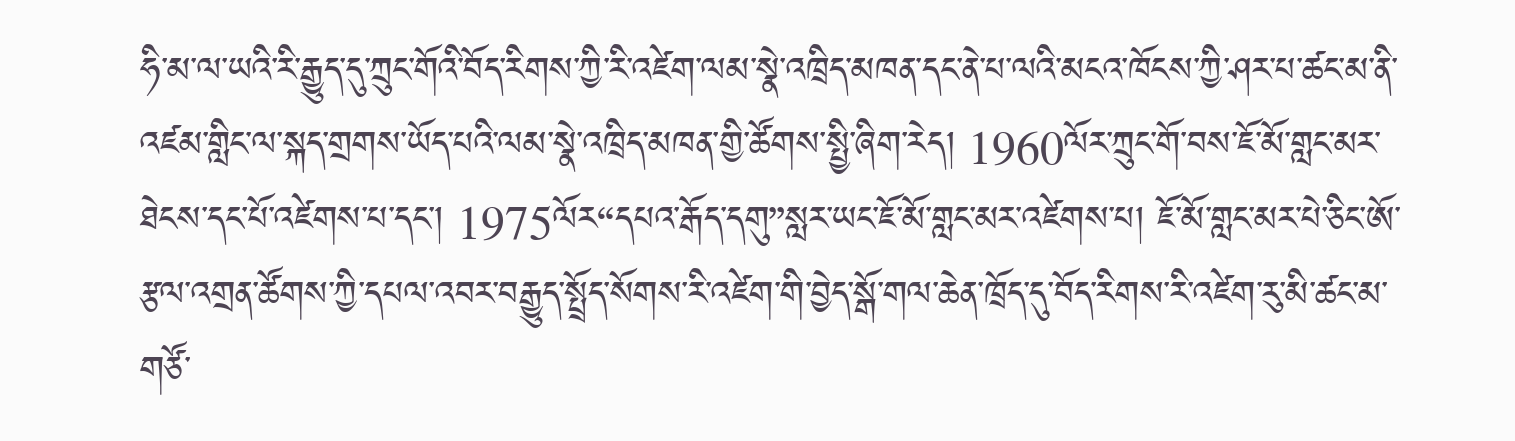ཧི་མ་ལ་ཡའི་རི་རྒྱུད་དུ་ཀྲུང་གོའི་བོད་རིགས་ཀྱི་རི་འཛེག་ལམ་སྣེ་འཁྲིད་མཁན་དང་ནེ་པ་ལའི་མངའ་ཁོངས་ཀྱི་ཤར་པ་ཚང་མ་ནི་འཛམ་གླིང་ལ་སྐད་གྲགས་ཡོད་པའི་ལམ་སྣེ་འཁྲིད་མཁན་གྱི་ཚོགས་སྤྱི་ཞིག་རེད། 1960ལོར་ཀྲུང་གོ་བས་ཇོ་མོ་གླང་མར་ཐེངས་དང་པོ་འཛེགས་པ་དང་། 1975ལོར“དཔའ་རྒོད་དགུ”སླར་ཡང་ཇོ་མོ་གླང་མར་འཛེགས་པ། ཇོ་མོ་གླང་མར་པེ་ཅིང་ཨོ་རྩལ་འགྲན་ཚོགས་ཀྱི་དཔལ་འབར་བརྒྱུད་སྤྲོད་སོགས་རི་འཛེག་གི་བྱེད་སྒོ་གལ་ཆེན་ཁྲོད་དུ་བོད་རིགས་རི་འཛེག་རུ་མི་ཚང་མ་གཙོ་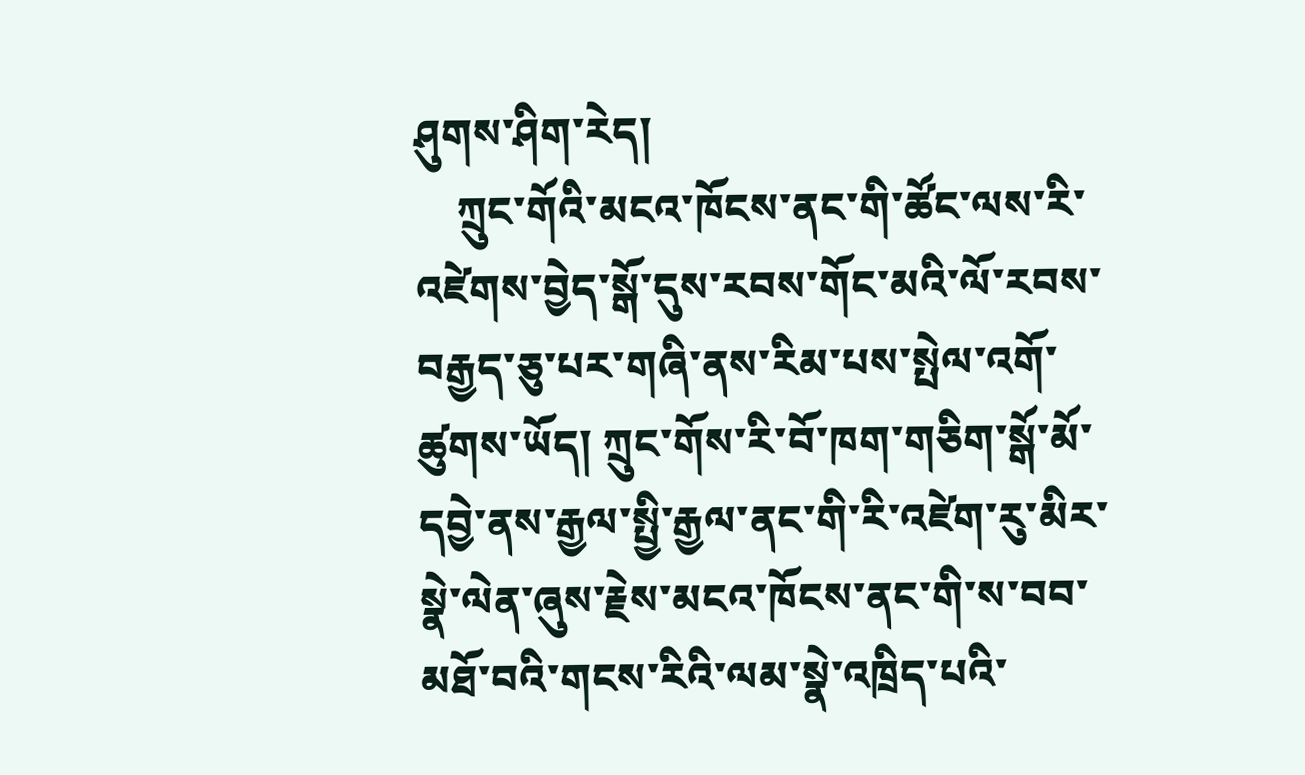ཤུགས་ཤིག་རེད།
    ཀྲུང་གོའི་མངའ་ཁོངས་ནང་གི་ཚོང་ལས་རི་འཛེགས་བྱེད་སྒོ་དུས་རབས་གོང་མའི་ལོ་རབས་བརྒྱད་ཅུ་པར་གཞི་ནས་རིམ་པས་སྤེལ་འགོ་ཚུགས་ཡོད། ཀྲུང་གོས་རི་བོ་ཁག་གཅིག་སྒོ་མོ་དབྱེ་ནས་རྒྱལ་སྤྱི་རྒྱལ་ནང་གི་རི་འཛེག་རུ་མིར་སྣེ་ལེན་ཞུས་རྗེས་མངའ་ཁོངས་ནང་གི་ས་བབ་མཐོ་བའི་གངས་རིའི་ལམ་སྣེ་འཁྲིད་པའི་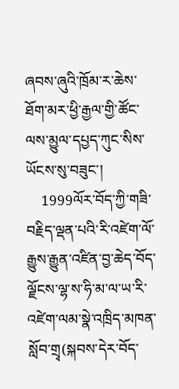ཞབས་ཞུའི་ཁྲོམ་ར་ཆེས་ཐོག་མར་ཕྱི་རྒྱལ་གྱི་ཚོང་ལས་མྱུལ་དཔྱད་ཀུང་སིས་ཡོངས་སུ་བཟུང་།
    1999ལོར་བོད་ཀྱི་གཟི་བརྗིད་ལྡན་པའི་རི་འཛེག་ལོ་རྒྱུས་རྒྱུན་འཛིན་བྱ་ཆེད་བོད་ལྗོངས་ལྷ་ས་ཧི་མ་ལ་ཡ་རི་འཛེག་ལམ་སྣེ་འཁྲིད་མཁན་སློབ་གྲྭ(སྐབས་དེར་བོད་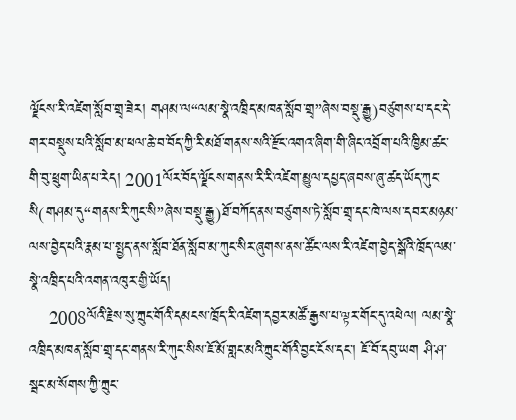ལྗོངས་རི་འཛེག་སློབ་གྲྭ་ཟེར། གཤམ་ལ“ལམ་སྣེ་འཁྲིད་མཁན་སློབ་གྲྭ”ཞེས་བསྡུ་རྒྱུ)བཙུགས་པ་དང་དེ་གར་བསྡུས་པའི་སློབ་མ་ཕལ་ཆེ་བ་བོད་ཀྱི་རི་མཐོ་གནས་སའི་རྫོང་འགའ་ཞིག་གི་ཞིང་འབྲོག་པའི་ཁྱིམ་ཚང་གི་བུ་ཕྲུག་ཡིན་པ་རེད། 2001ལོར་བོད་ལྗོངས་གནས་རི་རི་འཛེག་མྱུལ་དཔྱད་ཞབས་ཞུ་ཚད་ཡོད་ཀུང་སི(གཤམ་དུ“གནས་རི་ཀུང་སི”ཞེས་བསྡུ་རྒྱུ)ཐོ་བཀོད་ནས་བཙུགས་ཏེ་སློབ་གྲྭ་དང་ཁེ་ལས་དབར་མཉམ་ལས་བྱེད་པའི་རྣམ་པ་སྤྱད་ནས་སློབ་ཐོན་སློབ་མ་ཀུང་སིར་ཞུགས་ནས་ཚོང་ལས་རི་འཛེག་བྱེད་སྒོའི་ཁྲོད་ལམ་སྣེ་འཁྲིད་པའི་འགན་འཁུར་གྱི་ཡོད།
    2008ལོའི་རྗེས་སུ་ཀྲུང་གོའི་དམངས་ཁྲོད་རི་འཛེག་དབྱར་མཚོ་རྒྱས་པ་ལྟར་གོང་དུ་འཕེལ། ལམ་སྣེ་འཁྲིད་མཁན་སློབ་གྲྭ་དང་གནས་རི་ཀུང་སིས་ཇོ་མོ་གླང་མའི་ཀྲུང་གོའི་བྱང་ངོས་དང་། ཇོ་བོ་དབུ་ཡག ཤི་ཤ་སྦང་མ་སོགས་ཀྱི་ཀྲུང་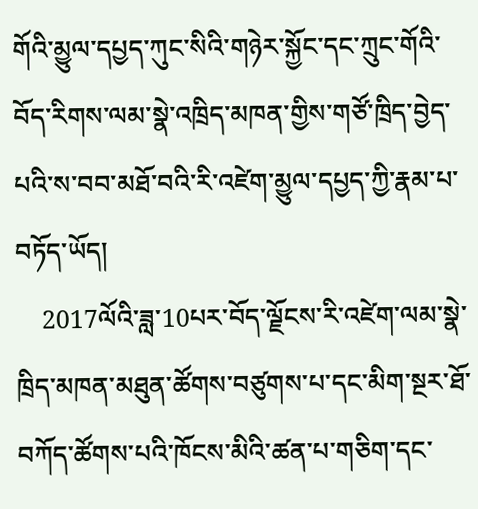གོའི་མྱུལ་དཔྱད་ཀུང་སིའི་གཉེར་སྐྱོང་དང་ཀྲུང་གོའི་བོད་རིགས་ལམ་སྣེ་འཁྲིད་མཁན་གྱིས་གཙོ་ཁྲིད་བྱེད་པའི་ས་བབ་མཐོ་བའི་རི་འཛེག་མྱུལ་དཔྱད་ཀྱི་རྣམ་པ་བཏོད་ཡོད།
    2017ལོའི་ཟླ་10པར་བོད་ལྗོངས་རི་འཛེག་ལམ་སྣེ་ཁྲིད་མཁན་མཐུན་ཚོགས་བཙུགས་པ་དང་མིག་སྔར་ཐོ་བཀོད་ཚོགས་པའི་ཁོངས་མིའི་ཚན་པ་གཅིག་དང་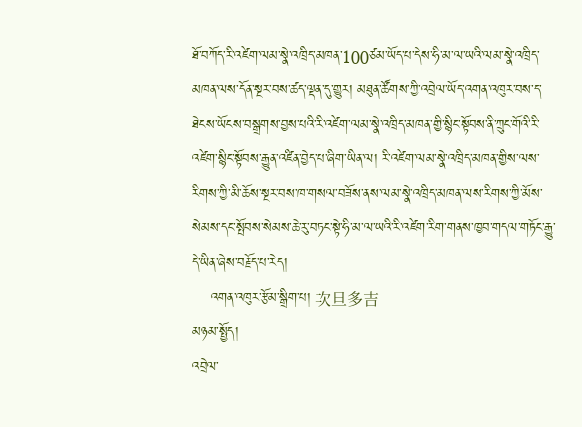ཐོ་བཀོད་རི་འཛེག་ལམ་སྣེ་འཁྲིད་མཁན་100ཙམ་ཡོད་པ་དེས་ཧི་མ་ལ་ཡའི་ལམ་སྣེ་འཁྲིད་མཁན་ལས་དོན་སྔར་བས་ཚད་ལྡན་དུ་གྱུར། མཐུན་ཚོགས་ཀྱི་འབྲེལ་ཡོད་འགན་འཁུར་བས་ད་ཐེངས་ཡོངས་བསྒྲགས་བྱས་པའི་རི་འཛེག་ལམ་སྣེ་འཁྲིད་མཁན་གྱི་སྙིང་སྟོབས་ནི་ཀྲུང་གོའི་རི་འཛེག་སྙིང་སྟོབས་རྒྱུན་འཛིན་བྱེད་པ་ཞིག་ཡིན་ལ། རི་འཛེག་ལམ་སྣེ་འཁྲིད་མཁན་གྱིས་ལས་རིགས་ཀྱི་མི་ཆོས་སྔར་བས་ཁ་གསལ་བཟོས་ནས་ལམ་སྣེ་འཁྲིད་མཁན་ལས་རིགས་ཀྱི་མོས་སེམས་དང་སྤོབས་སེམས་ཆེ་རུ་བཏང་སྟེ་ཧི་མ་ལ་ཡའི་རི་འཛེག་རིག་གནས་ཁྱབ་གདལ་གཏོང་རྒྱུ་དེ་ཡིན་ཞེས་བརྗོད་པ་རེད།
    འགན་འཁུར་རྩོམ་སྒྲིག་པ། 次旦多吉
མཉམ་སྤྱོད།
འབྲེལ་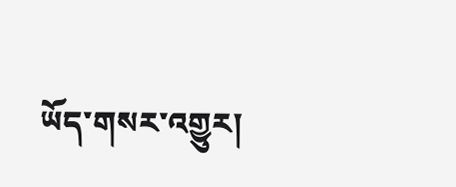ཡོད་གསར་འགྱུར།